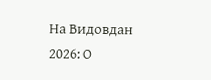На Видовдан 2026: О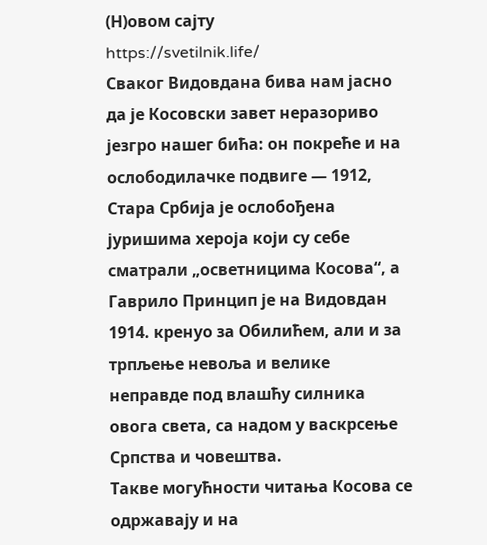(Н)овом сајту
https://svetilnik.life/
Сваког Видовдана бива нам јасно да је Косовски завет неразориво језгро нашег бића: он покреће и на ослободилачке подвиге — 1912, Стара Србија је ослобођена јуришима хероја који су себе сматрали „осветницима Косова“, а Гаврило Принцип је на Видовдан 1914. кренуо за Обилићем, али и за трпљење невоља и велике неправде под влашћу силника овога света, са надом у васкрсење Српства и човештва.
Такве могућности читања Косова се одржавају и на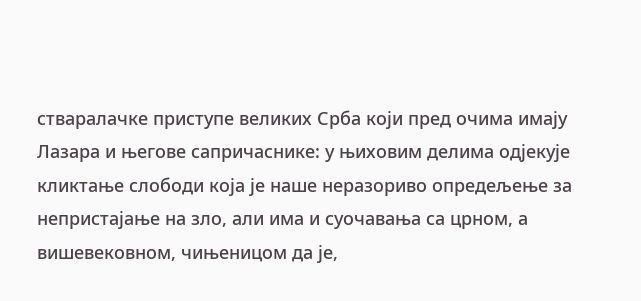стваралачке приступе великих Срба који пред очима имају Лазара и његове сапричаснике: у њиховим делима одјекује кликтање слободи која је наше неразориво опредељење за непристајање на зло, али има и суочавања са црном, а вишевековном, чињеницом да је,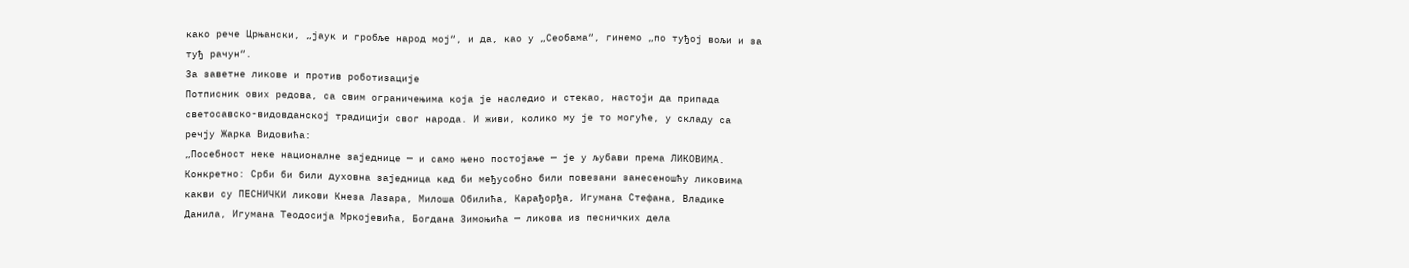како рече Црњански, „јаук и гробље народ мој“, и да, као у „Сеобама“, гинемо „по туђој вољи и за туђ рачун“.
За заветне ликове и против роботизације
Потписник ових редова, са свим ограничењима која је наследио и стекао, настоји да припада светосавско-видовданској традицији свог народа. И живи, колико му је то могуће, у складу са речју Жарка Видовића:
„Посебност неке националне заједнице — и само њено постојање — је у љубави према ЛИКОВИМА. Конкретно: Срби би били духовна заједница кад би међусобно били повезани занесеношћу ликовима какви су ПЕСНИЧКИ ликови Кнеза Лазара, Милоша Обилића, Карађорђа, Игумана Стефана, Владике Данила, Игумана Теодосија Мркојевића, Богдана Зимоњића — ликова из песничких дела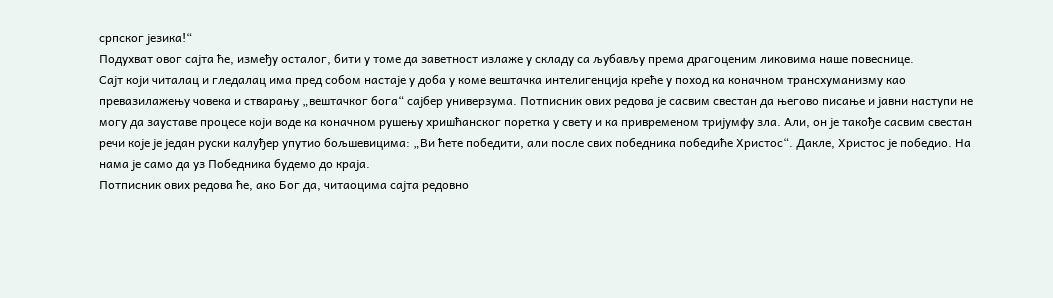српског језика!“
Подухват овог сајта ће, између осталог, бити у томе да заветност излаже у складу са љубављу према драгоценим ликовима наше повеснице.
Сајт који читалац и гледалац има пред собом настаје у доба у коме вештачка интелигенција креће у поход ка коначном трансхуманизму као превазилажењу човека и стварању „вештачког бога“ сајбер универзума. Потписник ових редова је сасвим свестан да његово писање и јавни наступи не могу да зауставе процесе који воде ка коначном рушењу хришћанског поретка у свету и ка привременом тријумфу зла. Али, он је такође сасвим свестан речи које је један руски калуђер упутио бољшевицима: „Ви ћете победити, али после свих победника победиће Христос“. Дакле, Христос је победио. На нама је само да уз Победника будемо до краја.
Потписник ових редова ће, ако Бог да, читаоцима сајта редовно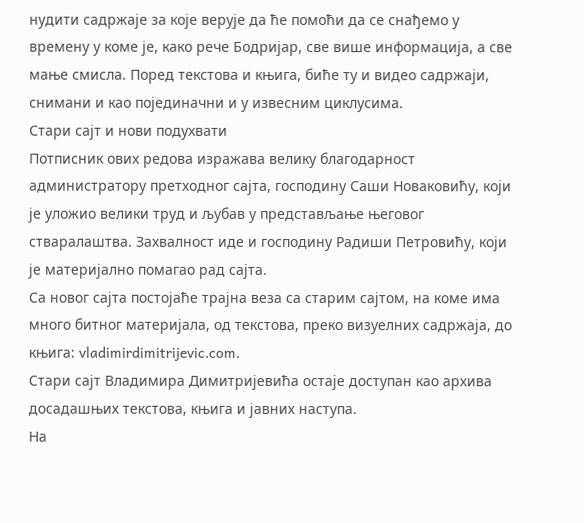нудити садржаје за које верује да ће помоћи да се снађемо у времену у коме је, како рече Бодријар, све више информација, а све мање смисла. Поред текстова и књига, биће ту и видео садржаји, снимани и као појединачни и у извесним циклусима.
Стари сајт и нови подухвати
Потписник ових редова изражава велику благодарност администратору претходног сајта, господину Саши Новаковићу, који је уложио велики труд и љубав у представљање његовог стваралаштва. Захвалност иде и господину Радиши Петровићу, који је материјално помагао рад сајта.
Са новог сајта постојаће трајна веза са старим сајтом, на коме има много битног материјала, од текстова, преко визуелних садржаја, до књига: vladimirdimitrijevic.com.
Стари сајт Владимира Димитријевића остаје доступан као архива досадашњих текстова, књига и јавних наступа.
На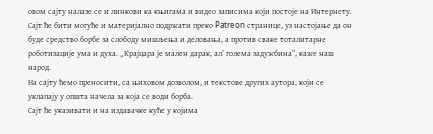овом сајту налазе се и линкови ка књигама и видео записима који постоје на Интернету.
Сајт ће бити могуће и материјално подржати преко Patreon странице, уз настојање да он буде средство борбе за слободу мишљења и деловања, а против сваке тоталитарне роботизације ума и духа. „Крајцара је мален дарак, ал’ голема задужбина“, каже наш народ.
На сајту ћемо преносити, са њиховом дозволом, и текстове других аутора, који се уклапају у општа начела за која се води борба.
Сајт ће указивати и на издавачке куће у којима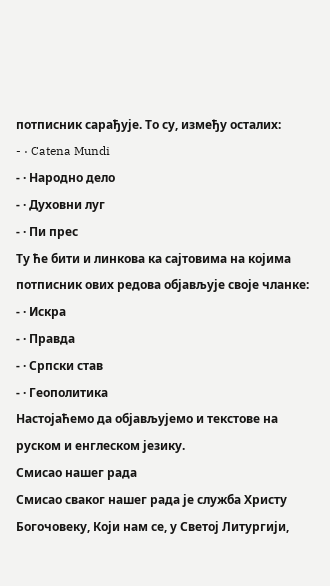потписник сарађује. То су, између осталих:
- · Catena Mundi
- · Народно дело
- · Духовни луг
- · Пи прес
Ту ће бити и линкова ка сајтовима на којима потписник ових редова објављује своје чланке:
- · Искра
- · Правда
- · Српски став
- · Геополитика
Настојаћемо да објављујемо и текстове на руском и енглеском језику.
Смисао нашег рада
Смисао сваког нашег рада је служба Христу Богочовеку, Који нам се, у Светој Литургији,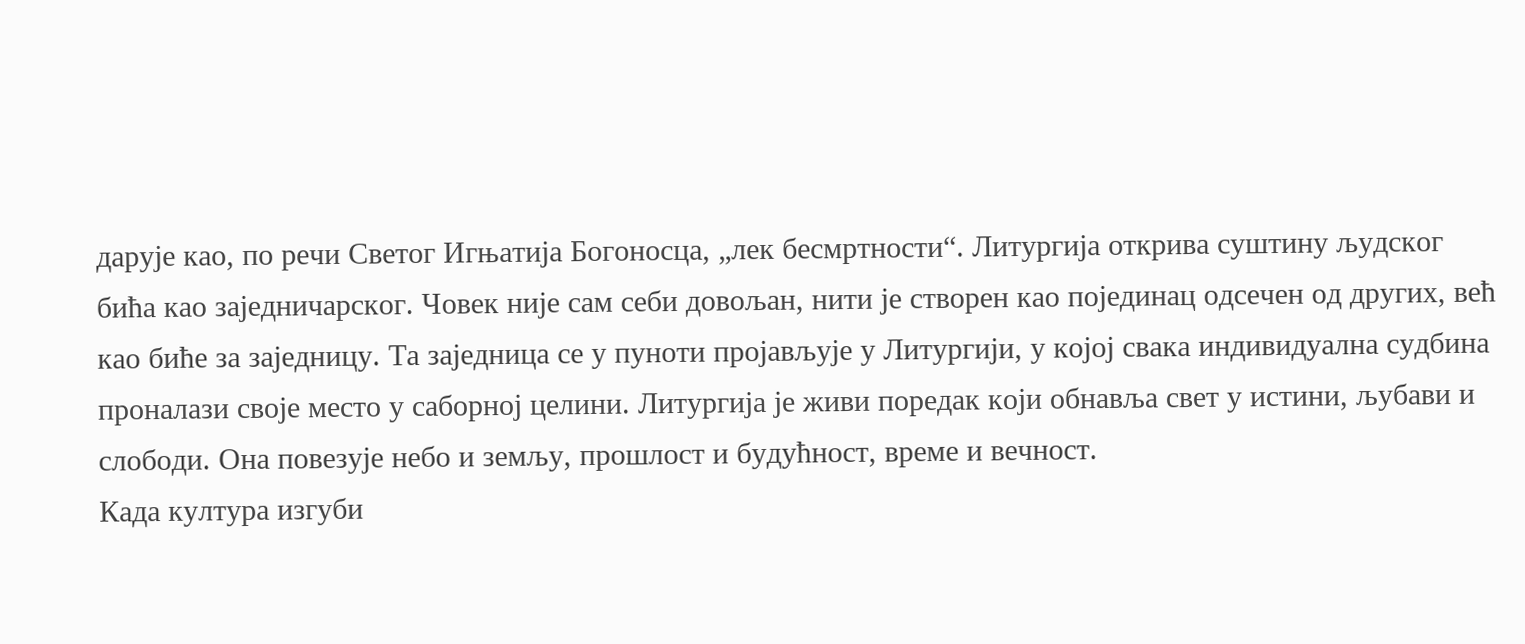дарује као, по речи Светог Игњатија Богоносца, „лек бесмртности“. Литургија открива суштину људског бића као заједничарског. Човек није сам себи довољан, нити је створен као појединац одсечен од других, већ као биће за заједницу. Та заједница се у пуноти пројављује у Литургији, у којој свака индивидуална судбина проналази своје место у саборној целини. Литургија је живи поредак који обнавља свет у истини, љубави и слободи. Она повезује небо и земљу, прошлост и будућност, време и вечност.
Када култура изгуби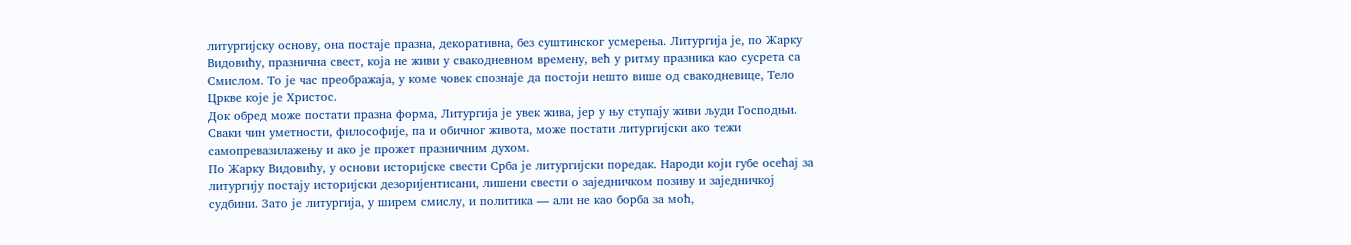литургијску основу, она постаје празна, декоративна, без суштинског усмерења. Литургија је, по Жарку Видовићу, празнична свест, која не живи у свакодневном времену, већ у ритму празника као сусрета са Смислом. То је час преображаја, у коме човек спознаје да постоји нешто више од свакодневице, Тело Цркве које је Христос.
Док обред може постати празна форма, Литургија је увек жива, јер у њу ступају живи људи Господњи. Сваки чин уметности, философије, па и обичног живота, може постати литургијски ако тежи самопревазилажењу и ако је прожет празничним духом.
По Жарку Видовићу, у основи историјске свести Срба је литургијски поредак. Народи који губе осећај за литургију постају историјски дезоријентисани, лишени свести о заједничком позиву и заједничкој судбини. Зато је литургија, у ширем смислу, и политика — али не као борба за моћ,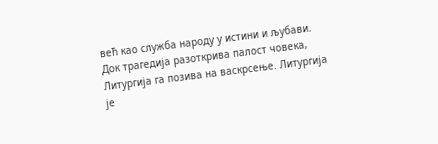већ као служба народу у истини и љубави.
Док трагедија разоткрива палост човека, Литургија га позива на васкрсење. Литургија је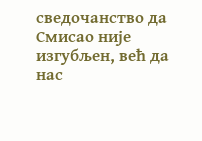сведочанство да Смисао није изгубљен, већ да нас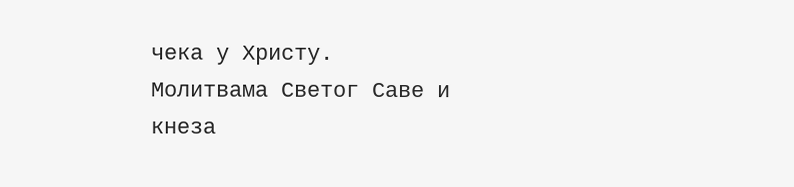чека у Христу.
Молитвама Светог Саве и кнеза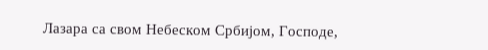Лазара са свом Небеском Србијом, Господе,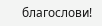благослови!